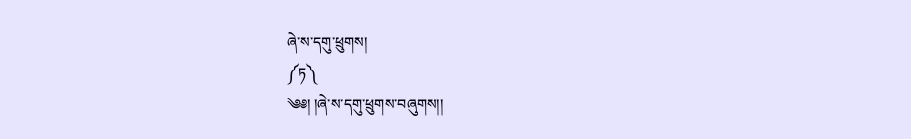ཞེ་ས་དགུ་ཕྲུགས།
༼ཏ༽
༄༅། །ཞེ་ས་དགུ་ཕྲུགས་བཞུགས།།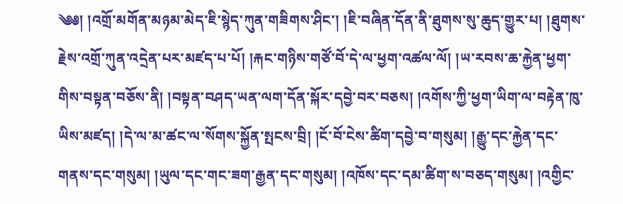༄༅། །འགྲོ་མགོན་མཉམ་མེད་ཇི་སྙེད་ཀུན་གཟིགས་ཤིང་། །ཇི་བཞིན་དོན་ནི་ཐུགས་སུ་ཆུད་གྱུར་པ། །ཐུགས་རྗེས་འགྲོ་ཀུན་འདྲེན་པར་མཛད་པ་པོ། །རྐང་གཉིས་གཙོ་བོ་དེ་ལ་ཕྱག་འཚལ་ལོ། །ཡ་རབས་ཆ་རྐྱེན་ཕྱག་གིས་བསྟན་བཅོས་ནི། །བསྟན་བཤད་ཡན་ལག་དོན་སྐོར་དབྱེ་བར་བཅས། །འགོས་ཀྱི་ཕྱག་ཡིག་ལ་བརྟེན་ཁུ་ཡིས་མཛད། །དེ་ལ་མ་ཚང་ལ་སོགས་སྐྱོན་སྤངས་བྲི། །ངོ་བོ་ངེས་ཚིག་དབྱེ་བ་གསུམ། །རྒྱུ་དང་རྐྱེན་དང་གནས་དང་གསུམ། །ཡུལ་དང་གང་ཟག་རྒྱན་དང་གསུམ། །འཁོས་དང་དམ་ཚིག་ས་བཅད་གསུམ། །འགྱིང་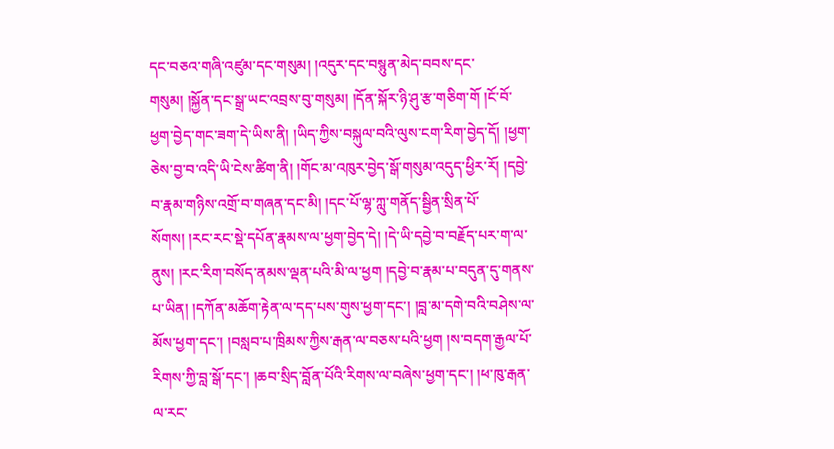དང་བཅའ་གཞི་འཛུམ་དང་གསུམ། །འདུར་དང་བསྙུན་མེད་བབས་དང་གསུམ། །སྐྱོན་དང་སྒྲ་ཡང་འབྲས་བུ་གསུམ། །དོན་སྐོར་ཉི་ཤུ་རྩ་གཅིག་གོ །ངོ་བོ་ཕྱག་བྱེད་གང་ཟག་དེ་ཡིས་ནི། །ཡིད་ཀྱིས་བསྐུལ་བའི་ལུས་ངག་རིག་བྱེད་དོ། །ཕྱག་ཅེས་བྱ་བ་འདི་ཡི་ངེས་ཚིག་ནི། །གོང་མ་འཁུར་བྱེད་སྒོ་གསུམ་འདུད་ཕྱིར་རོ། །དབྱེ་བ་རྣམ་གཉིས་འགྲོ་བ་གཞན་དང་མི། །དང་པོ་ལྷ་ཀླུ་གནོད་སྦྱིན་སྲིན་པོ་སོགས། །རང་རང་སྡེ་དཔོན་རྣམས་ལ་ཕྱག་བྱེད་དེ། །དེ་ཡི་དབྱེ་བ་བརྗོད་པར་ག་ལ་ནུས། །རང་རིག་བསོད་ནམས་ལྡན་པའི་མི་ལ་ཕྱག །དབྱེ་བ་རྣམ་པ་བདུན་དུ་གནས་པ་ཡིན། །དཀོན་མཆོག་རྟེན་ལ་དད་པས་གུས་ཕྱག་དང་། །བླ་མ་དགེ་བའི་བཤེས་ལ་མོས་ཕྱག་དང་། །བསླབ་པ་ཁྲིམས་ཀྱིས་རྒན་ལ་བཅས་པའི་ཕྱག །ས་བདག་རྒྱལ་པོ་རིགས་ཀྱི་བླ་སྒོ་དང་། །ཆབ་སྲིད་བློན་པོའི་རིགས་ལ་བཞེས་ཕྱག་དང་། །ཕ་ཁུ་རྒན་ལ་རང་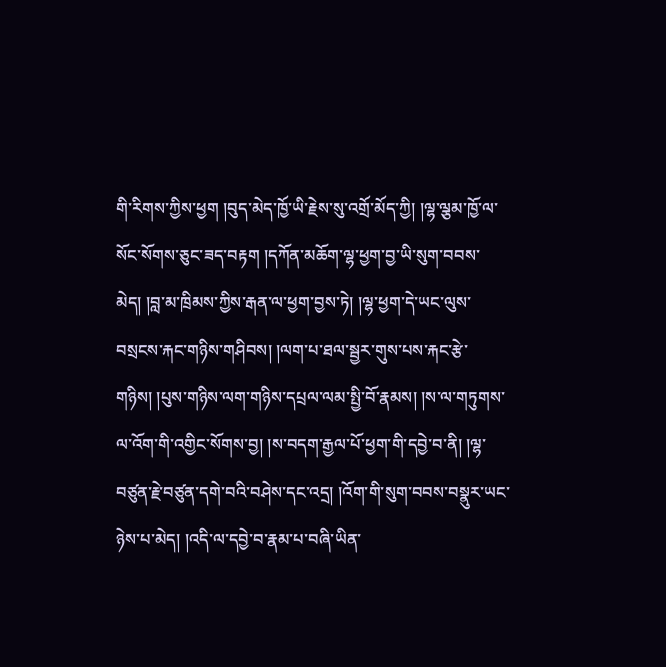གི་རིགས་ཀྱིས་ཕྱག །བུད་མེད་ཁྱོ་ཡི་རྗེས་སུ་འགྲོ་མོད་ཀྱི། །ལྷ་ལྕམ་ཁྱོ་ལ་སོང་སོགས་ཅུང་ཟད་བརྟག །དཀོན་མཆོག་ལྷ་ཕྱག་བྱ་ཡི་སུག་བབས་མེད། །བླ་མ་ཁྲིམས་ཀྱིས་རྒན་ལ་ཕྱག་བྱས་ཏེ། །ལྷ་ཕྱག་དེ་ཡང་ལུས་བསྲངས་རྐང་གཉིས་གཤིབས། །ལག་པ་ཐལ་སྦྱར་གུས་པས་རྐང་རྩེ་གཉིས། །པུས་གཉིས་ལག་གཉིས་དཔྲལ་ལམ་སྤྱི་བོ་རྣམས། །ས་ལ་གཏུགས་ལ་འོག་གི་འགྱིང་སོགས་བྱ། །ས་བདག་རྒྱལ་པོ་ཕྱག་གི་དབྱེ་བ་ནི། །ལྷ་བཙུན་རྗེ་བཙུན་དགེ་བའི་བཤེས་དང་འདྲ། །འོག་གི་སུག་བབས་བསྣུར་ཡང་ཉེས་པ་མེད། །འདི་ལ་དབྱེ་བ་རྣམ་པ་བཞི་ཡིན་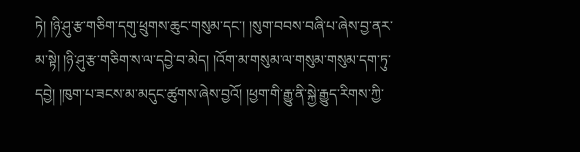ཏེ། །ཉི་ཤུ་རྩ་གཅིག་དགུ་ཕྲུགས་ཆུང་གསུམ་དང་། །སུག་བབས་བཞི་པ་ཞེས་བྱ་ནར་མ་སྟེ། །ཉི་ཤུ་རྩ་གཅིག་ས་ལ་དབྱེ་བ་མེད། །འོག་མ་གསུམ་ལ་གསུམ་གསུམ་དག་ཏུ་དབྱེ། །ཁུག་པ་ཟངས་མ་མདུང་ཚུགས་ཞེས་བྱའོ། །ཕྱག་གི་རྒྱུ་ནི་སྐྱེ་རྒྱུད་རིགས་ཀྱི་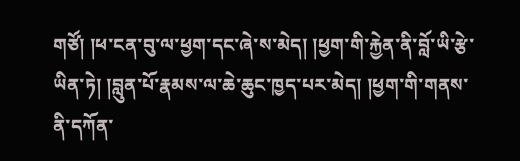གཙོ། །ཕ་ངན་བུ་ལ་ཕྱག་དང་ཞེ་ས་མེད། །ཕྱག་གི་རྐྱེན་ནི་བློ་ཡི་རྩེ་ཡིན་ཏེ། །བླུན་པོ་རྣམས་ལ་ཆེ་ཆུང་ཁྱད་པར་མེད། །ཕྱག་གི་གནས་ནི་དཀོན་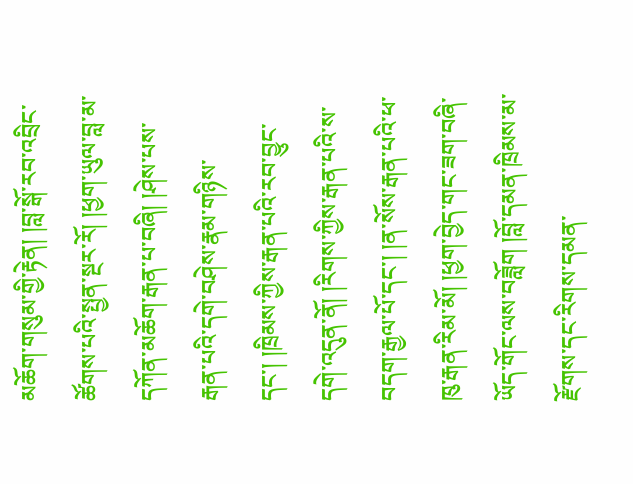མཆོག་གསུམ་གྱི་རྟེན། །བླ་སྒོ་རབ་འབྲིང་ཚོགས་པའི་སྤྱན་སྔར་རོ། །ཕྱག་ཡུལ་བླ་མ་དཀོན་མཆོག་རྒན་པ་བཞི། །ཤེས་པས་རྒན་པའི་དགེ་བཤེས་རྣམ་གཉིས་དང་། །ཁྲིམས་ཀྱིས་རྒན་པའི་རབ་བྱུང་དགེ་འདུན་ནོ། །རིགས་ཀྱིས་རྒན་པའི་ས་བདག་རྒྱལ་པོ་དང་། །ན་སོས་རྒན་པའི་ཕ་ཁུ་རྒན་རིམ་མོ། །ཕྱག་བྱེད་གང་ཟག་བཞི་ཡོད་གོང་ལས་བཟློག །བློ་དམན་ཁྲིམས་མ་རྫོགས་དང་རིགས་དམན་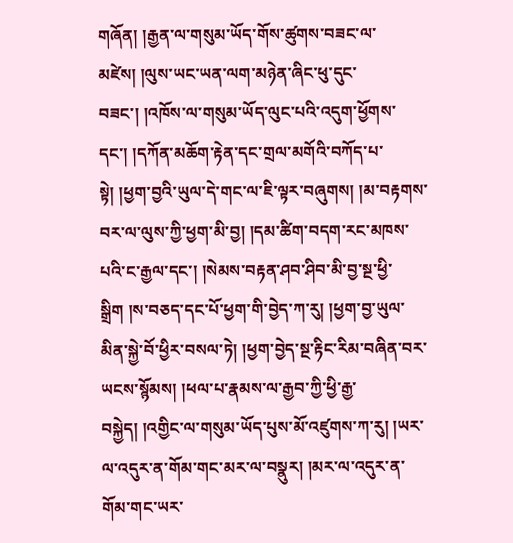གཞོན། །རྒྱན་ལ་གསུམ་ཡོད་གོས་ཚུགས་བཟང་ལ་མཛེས། །ལུས་ཡང་ཡན་ལག་མཉེན་ཞིང་ཕུ་དུང་བཟང་། །འཁོས་ལ་གསུམ་ཡོད་ལུང་པའི་འདུག་ཕྱོགས་དང་། །དཀོན་མཆོག་རྟེན་དང་གྲལ་མགོའི་བཀོད་པ་སྟེ། །ཕྱག་བྱའི་ཡུལ་དེ་གང་ལ་ཇི་ལྟར་བཞུགས། །མ་བརྟགས་བར་ལ་ལུས་ཀྱི་ཕྱག་མི་བྱ། །དམ་ཚིག་བདག་རང་མཁས་པའི་ང་རྒྱལ་དང་། །སེམས་བརྟན་ཤབ་ཤིབ་མི་བྱ་སྔ་ཕྱི་སྒྲིག །ས་བཅད་དང་པོ་ཕྱག་གི་བྱེད་ཀ་རུ། །ཕྱག་བྱ་ཡུལ་མིན་སྐྱེ་བོ་ཕྱིར་བསལ་ཏེ། །ཕྱག་བྱེད་སྔ་རྟིང་རིམ་བཞིན་བར་ཡངས་སྙོམས། །ཕལ་པ་རྣམས་ལ་རྒྱབ་ཀྱི་ཕྱི་རྒྱ་བསྐྱེད། །འགྱིང་ལ་གསུམ་ཡོད་པུས་མོ་འཛུགས་ཀ་རུ། །ཡར་ལ་འདུར་ན་གོམ་གང་མར་ལ་བསྣུར། །མར་ལ་འདུར་ན་གོམ་གང་ཡར་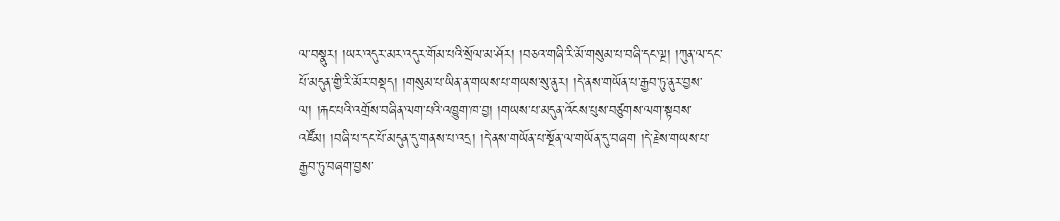ལ་བསྣུར། །ཡར་འདུར་མར་འདུར་གོམ་པའི་སྲོལ་མ་ཤོར། །བཅའ་གཞི་རི་མོ་གསུམ་པ་བཞི་དང་ལྔ། །ཀུན་ལ་དང་པོ་མདུན་གྱི་རི་མོར་བསྡད། །གསུམ་པ་ཡིན་ན་གཡས་པ་གཡས་སུ་ནུར། །དེ་ནས་གཡོན་པ་རྒྱབ་ཏུ་ནུར་བྱས་ལ། །རྐང་པའི་འགྲོས་བཞིན་ལག་པའི་འཁྱུག་ཁ་བྱ། །གཡས་པ་མདུན་འོངས་པུས་བཙུགས་ལག་སྟབས་འཛོམ། །བཞི་པ་དང་པོ་མདུན་དུ་གནས་པ་འདྲ། །དེ་ནས་གཡོན་པ་སྔོན་ལ་གཡོན་དུ་བཞག །དེ་རྗེས་གཡས་པ་རྒྱབ་ཏུ་བཞག་བྱས་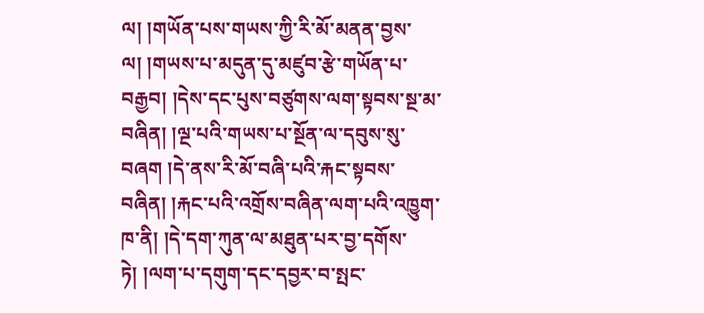ལ། །གཡོན་པས་གཡས་ཀྱི་རི་མོ་མནན་བྱས་ལ། །གཡས་པ་མདུན་དུ་མཛུབ་རྩེ་གཡོན་པ་བརྒྱབ། །དེས་དང་པུས་བཙུགས་ལག་སྟབས་སྔ་མ་བཞིན། །ལྔ་པའི་གཡས་པ་སྔོན་ལ་དབུས་སུ་བཞག །དེ་ནས་རི་མོ་བཞི་པའི་རྐང་སྟབས་བཞིན། །རྐང་པའི་འགྲོས་བཞིན་ལག་པའི་འཁྱུག་ཁ་ནི། །དེ་དག་ཀུན་ལ་མཐུན་པར་བྱ་དགོས་ཏེ། །ལག་པ་དགུག་དང་དབྱར་བ་སྤང་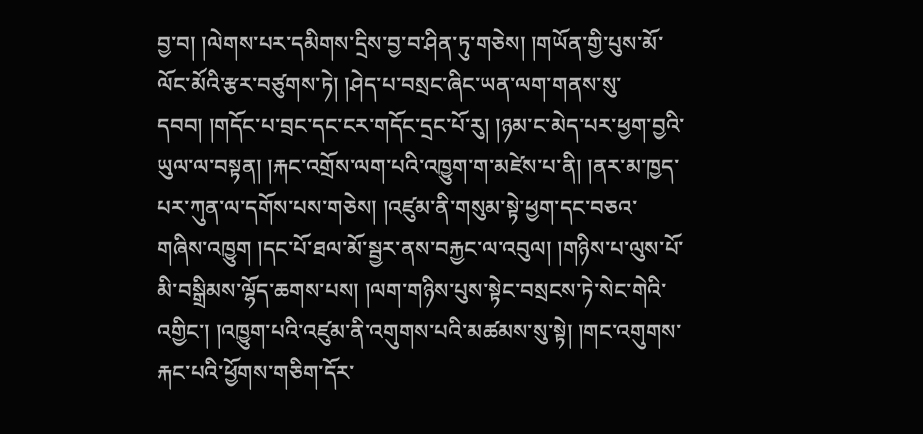བྱ་བ། །ལེགས་པར་དམིགས་དྲིས་བྱ་བ་ཤིན་ཏུ་གཅེས། །གཡོན་གྱི་པུས་མོ་ལོང་མོའི་རྩར་བཙུགས་ཏེ། །ཤེད་པ་བསྲང་ཞིང་ཡན་ལག་གནས་སུ་དབབ། །གདོང་པ་བྲང་དང་ངར་གདོང་དྲང་པོ་རུ། །ཉམ་ང་མེད་པར་ཕྱག་བྱའི་ཡུལ་ལ་བསྟན། །རྐང་འགྲོས་ལག་པའི་འཁྱུག་ག་མཛེས་པ་ནི། །ནར་མ་ཁྱད་པར་ཀུན་ལ་དགོས་པས་གཅེས། །འཛུམ་ནི་གསུམ་སྟེ་ཕྱག་དང་བཅའ་གཞིས་འཁྱུག །དང་པོ་ཐལ་མོ་སྦྱར་ནས་བརྐྱང་ལ་འབུལ། །གཉིས་པ་ལུས་པོ་མི་བསྒྲིམས་ལྷོད་ཆགས་པས། །ལག་གཉིས་པུས་སྟེང་བསྲངས་ཏེ་སེང་གེའི་འགྱིང་། །འཁྱུག་པའི་འཛུམ་ནི་འགུགས་པའི་མཚམས་སུ་སྟེ། །གང་འགུགས་རྐང་པའི་ཕྱོགས་གཅིག་དོར་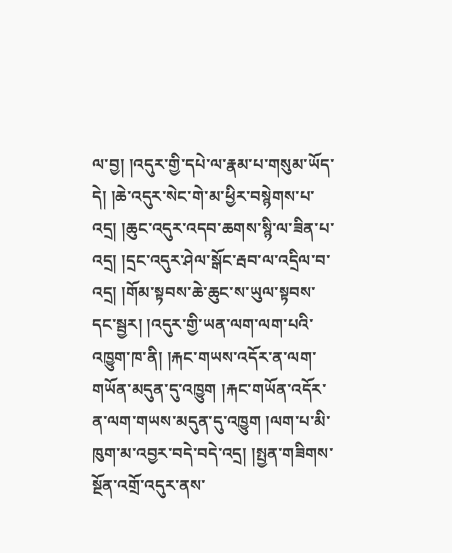ལ་བྱ། །འདུར་གྱི་དཔེ་ལ་རྣམ་པ་གསུམ་ཡོད་དེ། །ཆེ་འདུར་སེང་གེ་མ་ཕྱིར་བསྙེགས་པ་འདྲ། །ཆུང་འདུར་འདབ་ཆགས་སྙི་ལ་ཟིན་པ་འདྲ། །དྲང་འདུར་ཤེལ་སྒོང་རྦབ་ལ་འདྲིལ་བ་འདྲ། །གོམ་སྟབས་ཆེ་ཆུང་ས་ཡུལ་སྟབས་དང་སྦྱར། །འདུར་གྱི་ཡན་ལག་ལག་པའི་འཁྱུག་ཁ་ནི། །རྐང་གཡས་འདོར་ན་ལག་གཡོན་མདུན་དུ་འཁྱུག །རྐང་གཡོན་འདོར་ན་ལག་གཡས་མདུན་དུ་འཁྱུག །ལག་པ་མི་ཁུག་མ་འབྱར་བདེ་བདེ་འདྲ། །སྤྱན་གཟིགས་སྔོན་འགྲོ་འདུར་ནས་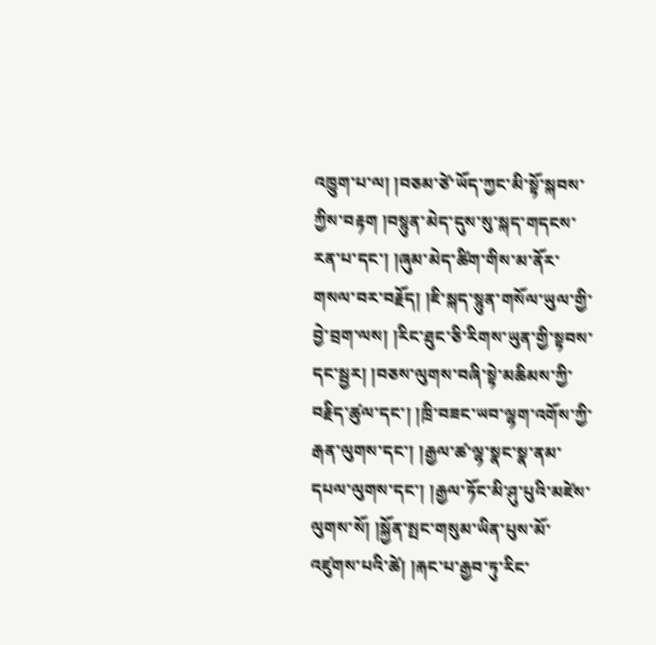འཁྱུག་པ་ལ། །བཅམ་ཙེ་ཡོད་ཀྱང་མི་སྟོ་སྐབས་ཀྱིས་བརྟག །བསྙུན་མེད་དུས་སུ་སྐད་གདངས་རན་པ་དང་། །ཞུམ་མེད་ཚིག་གིས་མ་ནོར་གསལ་བར་བརྗོད། །ཇི་སྐད་སྙུན་གསོལ་ཡུལ་གྱི་བྱེ་བྲག་ལས། །རིང་ཐུང་ཅི་རིགས་ཡུན་གྱི་སྟབས་དང་སྦྱར། །བཅས་ལུགས་བཞི་སྟེ་མཆིམས་ཀྱི་བརྗིད་ཚུལ་དང་། །ཁྲི་བཟང་ཡབ་ལྷག་འགོས་ཀྱི་རྒན་ལུགས་དང་། །རྒྱལ་ཚ་ལྷ་སྣང་སྣ་ནམ་དཔལ་ལུགས་དང་། །རྒྱལ་ཏོང་མི་ཤུ་པུའི་མཛེས་ལུགས་སོ། །སྐྱོན་སྤང་གསུམ་ཡིན་པུས་མོ་འཛུགས་པའི་ཚེ། །རྐང་པ་རྒྱབ་ཏུ་རིང་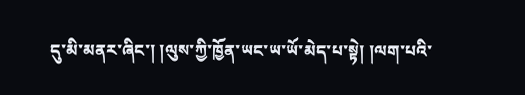དུ་མི་མནར་ཞིང་། །ལུས་ཀྱི་ཁྱོན་ཡང་ཡ་ཡོ་མེད་པ་སྟེ། །ལག་པའི་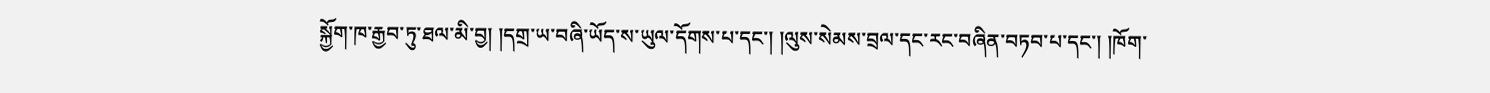སྐྱོག་ཁ་རྒྱབ་ཏུ་ཐལ་མི་བྱ། །དགྲ་ཡ་བཞི་ཡོད་ས་ཡུལ་དོགས་པ་དང་། །ལུས་སེམས་བྲལ་དང་རང་བཞིན་བཏབ་པ་དང་། །ཁོག་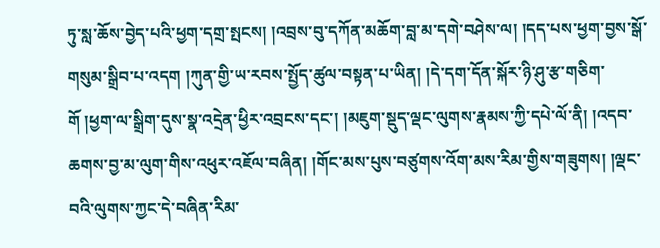ཏུ་སླ་ཆོས་བྱེད་པའི་ཕྱག་དགྲ་སྤངས། །འབྲས་བུ་དཀོན་མཆོག་བླ་མ་དགེ་བཤེས་ལ། །དད་པས་ཕྱག་བྱས་སྒོ་གསུམ་སྒྲིབ་པ་འདག །ཀུན་གྱི་ཡ་རབས་སྤྱོད་ཚུལ་བསྟན་པ་ཡིན། །དེ་དག་དོན་སྐོར་ཉི་ཤུ་རྩ་གཅིག་གོ །ཕྱག་ལ་སྒྲིག་དུས་སྣ་འདྲེན་ཕྱིར་འབྲངས་དང་། །མཇུག་སྡུད་ལྡང་ལུགས་རྣམས་ཀྱི་དཔེ་ལོ་ནི། །འདབ་ཆགས་བྱ་མ་ལུག་གིས་འཕུར་འཇོལ་བཞིན། །གོང་མས་པུས་བཙུགས་འོག་མས་རིམ་གྱིས་གཟུགས། །ལྡང་བའི་ལུགས་ཀྱང་དེ་བཞིན་རིམ་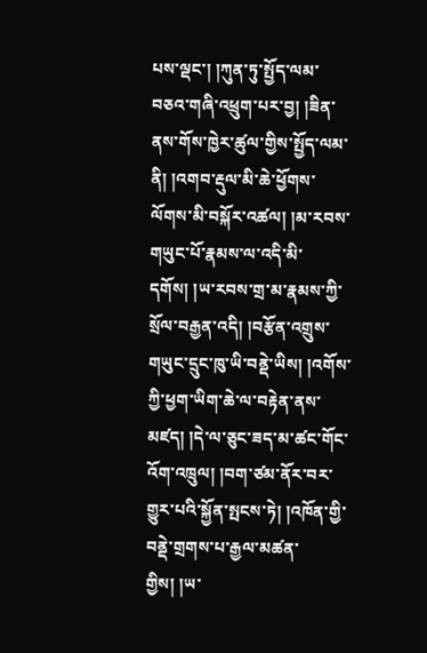པས་ལྡང་། །ཀུན་ཏུ་སྤྱོད་ལམ་བཅའ་གཞི་འཕྲུག་པར་བྱ། །ཟིན་ནས་གོས་ཁྱེར་ཚུལ་གྱིས་སྤྱོད་ལམ་ནི། །འགབ་རྡུལ་མི་ཆེ་ཕྱོགས་ལོགས་མི་བསྐོར་འཚལ། །མ་རབས་གཡུང་པོ་རྣམས་ལ་འདི་མི་དགོས། །ཡ་རབས་གྲ་མ་རྣམས་ཀྱི་སྲོལ་བརྒྱན་འདི། །བརྩོན་འགྲུས་གཡུང་དྲུང་ཁུ་ཡི་བནྡེ་ཡིས། །འགོས་ཀྱི་ཕྱག་ཡིག་ཆེ་ལ་བརྟེན་ནས་མཛད། །དེ་ལ་ཅུང་ཟད་མ་ཚང་གོང་འོག་འཁྲུལ། །བག་ཙམ་ནོར་བར་གྱུར་པའི་སྐྱོན་སྤངས་ཏེ། །འཁོན་གྱི་བནྡེ་གྲགས་པ་རྒྱལ་མཚན་གྱིས། །ཡ་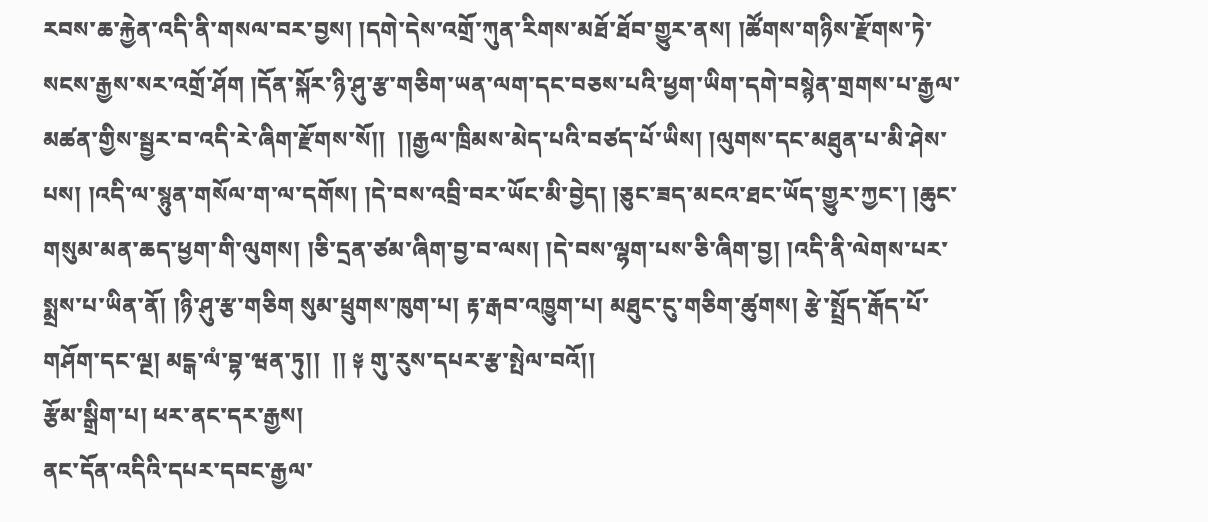རབས་ཆ་རྐྱེན་འདི་ནི་གསལ་བར་བྱས། །དགེ་དེས་འགྲོ་ཀུན་རིགས་མཐོ་ཐོབ་གྱུར་ནས། །ཚོགས་གཉིས་རྫོགས་ཏེ་སངས་རྒྱས་སར་འགྲོ་ཤོག །དོན་སྐོར་ཉི་ཤུ་རྩ་གཅིག་ཡན་ལག་དང་བཅས་པའི་ཕྱག་ཡིག་དགེ་བསྙེན་གྲགས་པ་རྒྱལ་མཚན་གྱིས་སྦྱར་བ་འདི་རེ་ཞིག་རྫོགས་སོ།།  །།རྒྱལ་ཁྲིམས་མེད་པའི་བཙད་པོ་ཡིས། །ལུགས་དང་མཐུན་པ་མི་ཤེས་པས། །འདི་ལ་སྙུན་གསོལ་ག་ལ་དགོས། །དེ་བས་འབྲི་བར་ཡོང་མི་བྱེད། །ཅུང་ཟད་མངའ་ཐང་ཡོད་གྱུར་ཀྱང་། །ཆུང་གསུམ་མན་ཆད་ཕྱག་གི་ལུགས། །ཅི་དྲན་ཙམ་ཞིག་བྱ་བ་ལས། །དེ་བས་ལྷག་པས་ཅི་ཞིག་བྱ། །འདི་ནི་ལེགས་པར་སྨྲས་པ་ཡིན་ནོ། །ཉི་ཤུ་རྩ་གཅིག སུམ་ཕྲུགས་ཁུག་པ། རྟ་རྒབ་འཁྱུག་པ། མཐུང་ངུ་གཅིག་ཚུགས། རྩེ་སྤྲོད་རྒོད་པོ་གཤོག་དང་ལྔ། མངྒ་ལཾ་བྷ་ཝན་ཏུ།།  །། ༈ གུ་རུས་དཔར་རྩ་སྤེལ་བའོ།།
རྩོམ་སྒྲིག་པ། ཕར་ནང་དར་རྒྱས།
ནང་དོན་འདིའི་དཔར་དབང་རྒྱལ་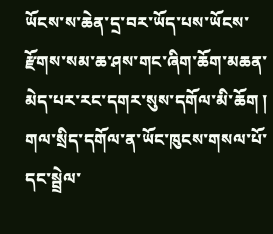ཡོངས་ས་ཆེན་དྲ་བར་ཡོད་པས་ཡོངས་རྫོགས་སམ་ཆ་ཤས་གང་ཞིག་ཆོག་མཆན་མེད་པར་རང་དགར་སུས་དགོལ་མི་ཆོག ། གལ་སྲིད་དགོལ་ན་ཡོང་ཁུངས་གསལ་པོ་དང་སྦྲེལ་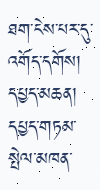ཐག་ངེས་པར་དུ་འགོད་དགོས།
དཔྱད་མཆན།
དཔྱད་གཏམ་སྤེལ་མཁན་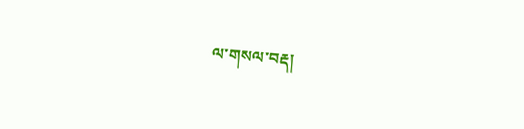ལ་གསལ་བརྡ།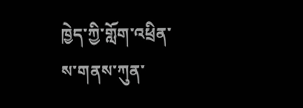ཁྱེད་ཀྱི་གློག་འཕྲིན་ས་གནས་ཀུན་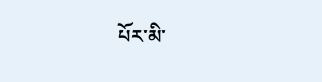པོར་མི་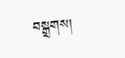བསྒྲགས།